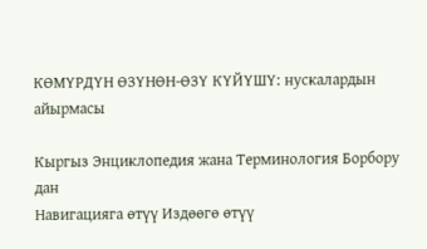КӨМҮРДҮН ӨЗҮНӨН-ӨЗҮ КҮЙҮШҮ: нускалардын айырмасы

Кыргыз Энциклопедия жана Терминология Борбору дан
Навигацияга өтүү Издөөгө өтүү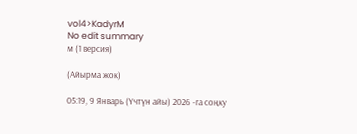vol4>KadyrM
No edit summary
м (1 версия)

(Айырма жок)

05:19, 9 Январь (Үчтүн айы) 2026 -га соңку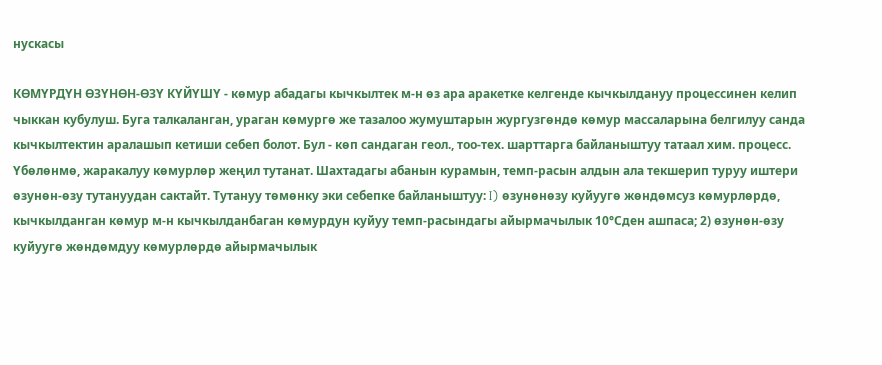нускасы

КӨМҮРДҮН ӨЗҮНӨН-ӨЗҮ КҮЙҮШҮ - көмур абадагы кычкылтек м-н өз ара аракетке келгенде кычкылдануу процессинен келип чыккан кубулуш. Буга талкаланган, ураган көмургө же тазалоо жумуштарын жургузгөндө көмур массаларына белгилуу санда кычкылтектин аралашып кетиши себеп болот. Бул - көп сандаган геол., тоо-тех. шарттарга байланыштуу татаал хим. процесс. Үбөлөнмө, жаракалуу көмурлөр жеңил тутанат. Шахтадагы абанын курамын, темп-расын алдын ала текшерип туруу иштери өзунөн-өзу тутануудан сактайт. Тутануу төмөнку эки себепке байланыштуу: I) өзунөнөзу куйуугө жөндөмсуз көмурлөрдө, кычкылданган көмур м-н кычкылданбаган көмурдун куйуу темп-расындагы айырмачылык 10°Сден ашпаса; 2) өзунөн-өзу куйуугө жөндөмдуу көмурлөрдө айырмачылык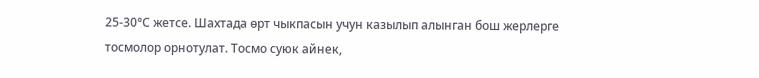25-30°С жетсе. Шахтада өрт чыкпасын учун казылып алынган бош жерлерге тосмолор орнотулат. Тосмо суюк айнек,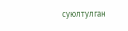суюлтулган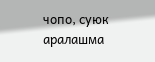чопо, суюк аралашма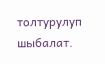толтурулуп шыбалат.